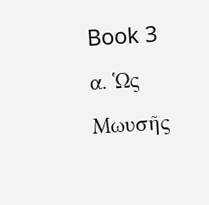Book 3
α. Ὡς Μωυσῆς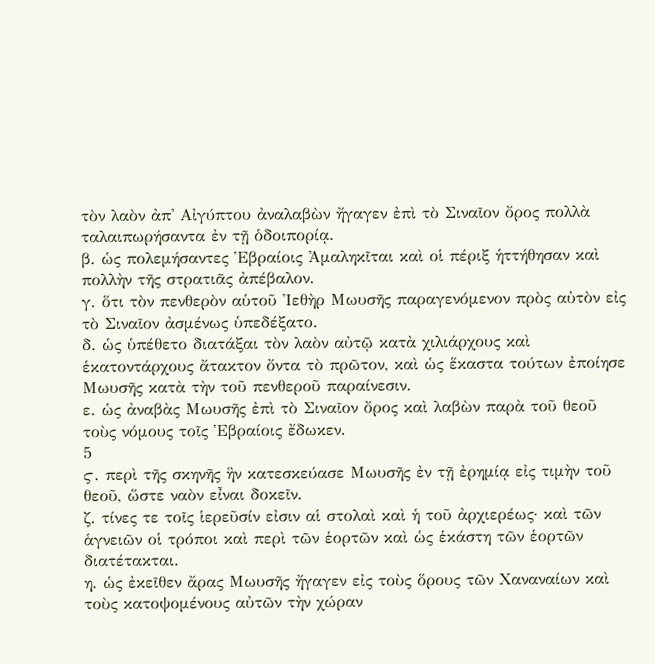τὸν λαὸν ἀπ' Αἰγύπτου ἀναλαβὼν ἤγαγεν ἐπὶ τὸ Σιναῖον ὄρος πολλὰ ταλαιπωρήσαντα ἐν τῇ ὁδοιπορίᾳ.
β. ὡς πολεμήσαντες Ἑβραίοις Ἀμαληκῖται καὶ οἱ πέριξ ἡττήθησαν καὶ πολλὴν τῆς στρατιᾶς ἀπέβαλον.
γ. ὅτι τὸν πενθερὸν αὑτοῦ Ἰεθὴρ Μωυσῆς παραγενόμενον πρὸς αὐτὸν εἰς τὸ Σιναῖον ἀσμένως ὑπεδέξατο.
δ. ὡς ὑπέθετο διατάξαι τὸν λαὸν αὐτῷ κατὰ χιλιάρχους καὶ ἑκατοντάρχους ἄτακτον ὄντα τὸ πρῶτον, καὶ ὡς ἕκαστα τούτων ἐποίησε Μωυσῆς κατὰ τὴν τοῦ πενθεροῦ παραίνεσιν.
ε. ὡς ἀναβὰς Μωυσῆς ἐπὶ τὸ Σιναῖον ὄρος καὶ λαβὼν παρὰ τοῦ θεοῦ τοὺς νόμους τοῖς Ἑβραίοις ἔδωκεν.
5
ϛ. περὶ τῆς σκηνῆς ἣν κατεσκεύασε Μωυσῆς ἐν τῇ ἐρημίᾳ εἰς τιμὴν τοῦ θεοῦ, ὥστε ναὸν εἶναι δοκεῖν.
ζ. τίνες τε τοῖς ἱερεῦσίν εἰσιν αἱ στολαὶ καὶ ἡ τοῦ ἀρχιερέως· καὶ τῶν ἁγνειῶν οἱ τρόποι καὶ περὶ τῶν ἑορτῶν καὶ ὡς ἑκάστη τῶν ἑορτῶν διατέτακται.
η. ὡς ἐκεῖθεν ἄρας Μωυσῆς ἤγαγεν εἰς τοὺς ὅρους τῶν Χαναναίων καὶ τοὺς κατοψομένους αὐτῶν τὴν χώραν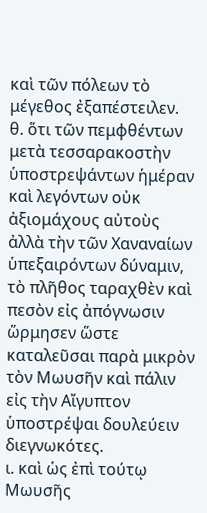καὶ τῶν πόλεων τὸ μέγεθος ἐξαπέστειλεν.
θ. ὅτι τῶν πεμφθέντων μετὰ τεσσαρακοστὴν ὑποστρεψάντων ἡμέραν καὶ λεγόντων οὐκ ἀξιομάχους αὐτοὺς ἀλλὰ τὴν τῶν Χαναναίων ὑπεξαιρόντων δύναμιν, τὸ πλῆθος ταραχθὲν καὶ πεσὸν εἰς ἀπόγνωσιν ὥρμησεν ὥστε καταλεῦσαι παρὰ μικρὸν τὸν Μωυσῆν καὶ πάλιν εἰς τὴν Αἴγυπτον ὑποστρέψαι δουλεύειν διεγνωκότες.
ι. καὶ ὡς ἐπὶ τούτῳ Μωυσῆς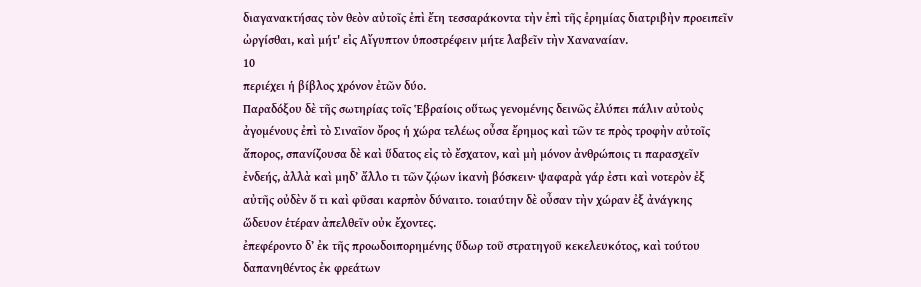διαγανακτήσας τὸν θεὸν αὐτοῖς ἐπὶ ἔτη τεσσαράκοντα τὴν ἐπὶ τῆς ἐρημίας διατριβὴν προειπεῖν ὠργίσθαι, καὶ μήτ' εἰς Αἴγυπτον ὑποστρέφειν μήτε λαβεῖν τὴν Χαναναίαν.
10
περιέχει ἡ βίβλος χρόνον ἐτῶν δύο.
Παραδόξου δὲ τῆς σωτηρίας τοῖς Ἑβραίοις οὕτως γενομένης δεινῶς ἐλύπει πάλιν αὐτοὺς ἀγομένους ἐπὶ τὸ Σιναῖον ὄρος ἡ χώρα τελέως οὖσα ἔρημος καὶ τῶν τε πρὸς τροφὴν αὐτοῖς ἄπορος, σπανίζουσα δὲ καὶ ὕδατος εἰς τὸ ἔσχατον, καὶ μὴ μόνον ἀνθρώποις τι παρασχεῖν ἐνδεής, ἀλλὰ καὶ μηδʼ ἄλλο τι τῶν ζῴων ἱκανὴ βόσκειν· ψαφαρὰ γάρ ἐστι καὶ νοτερὸν ἐξ αὐτῆς οὐδὲν ὅ τι καὶ φῦσαι καρπὸν δύναιτο. τοιαύτην δὲ οὖσαν τὴν χώραν ἐξ ἀνάγκης ὥδευον ἑτέραν ἀπελθεῖν οὐκ ἔχοντες.
ἐπεφέροντο δʼ ἐκ τῆς προωδοιπορημένης ὕδωρ τοῦ στρατηγοῦ κεκελευκότος, καὶ τούτου δαπανηθέντος ἐκ φρεάτων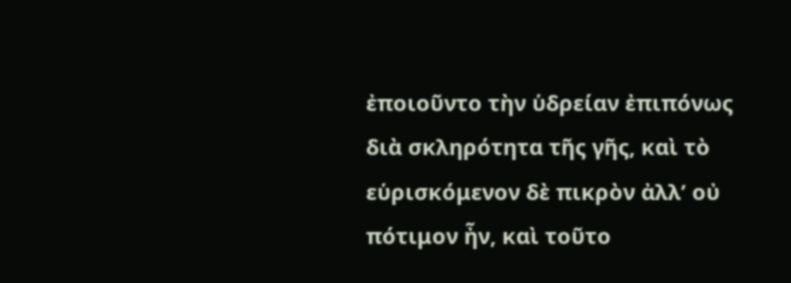ἐποιοῦντο τὴν ὑδρείαν ἐπιπόνως διὰ σκληρότητα τῆς γῆς, καὶ τὸ εὑρισκόμενον δὲ πικρὸν ἀλλʼ οὐ πότιμον ἦν, καὶ τοῦτο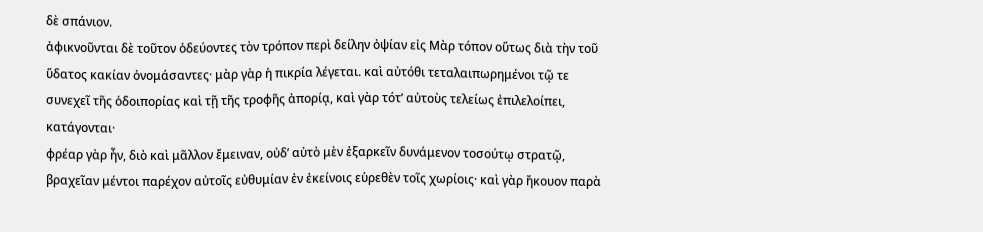δὲ σπάνιον.
ἀφικνοῦνται δὲ τοῦτον ὁδεύοντες τὸν τρόπον περὶ δείλην ὀψίαν εἰς Μὰρ τόπον οὕτως διὰ τὴν τοῦ ὕδατος κακίαν ὀνομάσαντες· μὰρ γὰρ ἡ πικρία λέγεται. καὶ αὐτόθι τεταλαιπωρημένοι τῷ τε συνεχεῖ τῆς ὁδοιπορίας καὶ τῇ τῆς τροφῆς ἀπορίᾳ, καὶ γὰρ τότʼ αὐτοὺς τελείως ἐπιλελοίπει, κατάγονται·
φρέαρ γὰρ ἦν, διὸ καὶ μᾶλλον ἔμειναν, οὐδʼ αὐτὸ μὲν ἐξαρκεῖν δυνάμενον τοσούτῳ στρατῷ, βραχεῖαν μέντοι παρέχον αὐτοῖς εὐθυμίαν ἐν ἐκείνοις εὑρεθὲν τοῖς χωρίοις· καὶ γὰρ ἤκουον παρὰ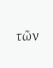τῶν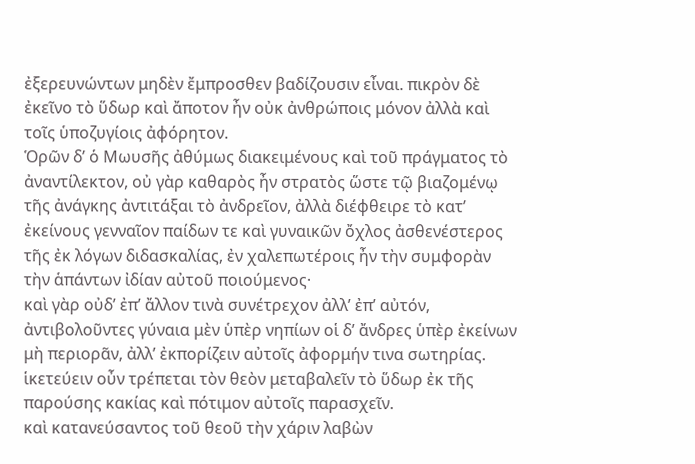ἐξερευνώντων μηδὲν ἔμπροσθεν βαδίζουσιν εἶναι. πικρὸν δὲ ἐκεῖνο τὸ ὕδωρ καὶ ἄποτον ἦν οὐκ ἀνθρώποις μόνον ἀλλὰ καὶ τοῖς ὑποζυγίοις ἀφόρητον.
Ὁρῶν δʼ ὁ Μωυσῆς ἀθύμως διακειμένους καὶ τοῦ πράγματος τὸ ἀναντίλεκτον, οὐ γὰρ καθαρὸς ἦν στρατὸς ὥστε τῷ βιαζομένῳ τῆς ἀνάγκης ἀντιτάξαι τὸ ἀνδρεῖον, ἀλλὰ διέφθειρε τὸ κατʼ ἐκείνους γενναῖον παίδων τε καὶ γυναικῶν ὄχλος ἀσθενέστερος τῆς ἐκ λόγων διδασκαλίας, ἐν χαλεπωτέροις ἦν τὴν συμφορὰν τὴν ἁπάντων ἰδίαν αὐτοῦ ποιούμενος·
καὶ γὰρ οὐδʼ ἐπʼ ἄλλον τινὰ συνέτρεχον ἀλλʼ ἐπʼ αὐτόν, ἀντιβολοῦντες γύναια μὲν ὑπὲρ νηπίων οἱ δʼ ἄνδρες ὑπὲρ ἐκείνων μὴ περιορᾶν, ἀλλʼ ἐκπορίζειν αὐτοῖς ἀφορμήν τινα σωτηρίας. ἱκετεύειν οὖν τρέπεται τὸν θεὸν μεταβαλεῖν τὸ ὕδωρ ἐκ τῆς παρούσης κακίας καὶ πότιμον αὐτοῖς παρασχεῖν.
καὶ κατανεύσαντος τοῦ θεοῦ τὴν χάριν λαβὼν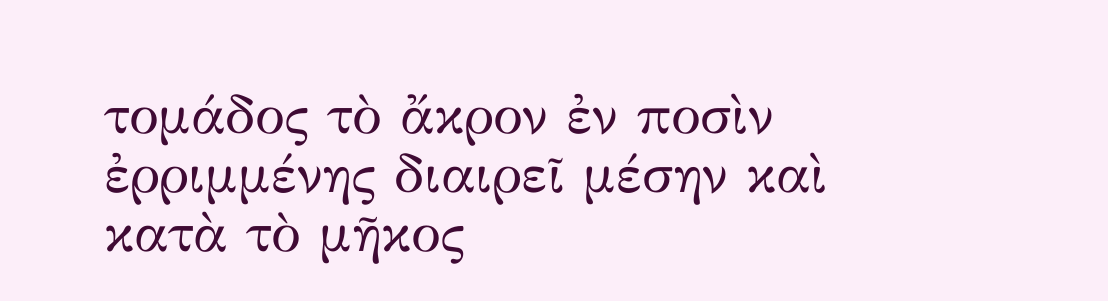τομάδος τὸ ἄκρον ἐν ποσὶν ἐρριμμένης διαιρεῖ μέσην καὶ κατὰ τὸ μῆκος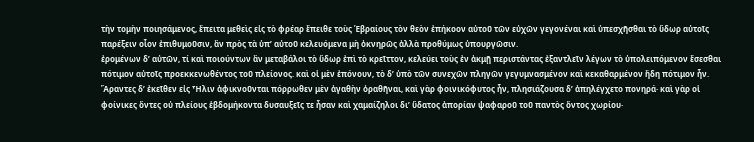τὴν τομὴν ποιησάμενος, ἔπειτα μεθεὶς εἰς τὸ φρέαρ ἔπειθε τοὺς Ἑβραίους τὸν θεὸν ἐπήκοον αὐτοῦ τῶν εὐχῶν γεγονέναι καὶ ὑπεσχῆσθαι τὸ ὕδωρ αὐτοῖς παρέξειν οἷον ἐπιθυμοῦσιν, ἂν πρὸς τὰ ὑπʼ αὐτοῦ κελευόμενα μὴ ὀκνηρῶς ἀλλὰ προθύμως ὑπουργῶσιν.
ἐρομένων δʼ αὐτῶν, τί καὶ ποιούντων ἂν μεταβάλοι τὸ ὕδωρ ἐπὶ τὸ κρεῖττον, κελεύει τοὺς ἐν ἀκμῇ περιστάντας ἐξαντλεῖν λέγων τὸ ὑπολειπόμενον ἔσεσθαι πότιμον αὐτοῖς προεκκενωθέντος τοῦ πλείονος. καὶ οἱ μὲν ἐπόνουν, τὸ δʼ ὑπὸ τῶν συνεχῶν πληγῶν γεγυμνασμένον καὶ κεκαθαρμένον ἤδη πότιμον ἦν.
Ἄραντες δʼ ἐκεῖθεν εἰς Ἦλιν ἀφικνοῦνται πόρρωθεν μὲν ἀγαθὴν ὁραθῆναι, καὶ γὰρ φοινικόφυτος ἦν, πλησιάζουσα δʼ ἀπηλέγχετο πονηρά· καὶ γὰρ οἱ φοίνικες ὄντες οὐ πλείους ἑβδομήκοντα δυσαυξεῖς τε ἦσαν καὶ χαμαίζηλοι διʼ ὕδατος ἀπορίαν ψαφαροῦ τοῦ παντὸς ὄντος χωρίου·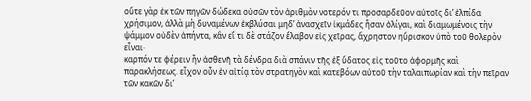οὔτε γὰρ ἐκ τῶν πηγῶν δώδεκα οὐσῶν τὸν ἀριθμὸν νοτερόν τι προσαρδεῦον αὐτοῖς διʼ ἐλπίδα χρήσιμον, ἀλλὰ μὴ δυναμένων ἐκβλύσαι μηδʼ ἀνασχεῖν ἰκμάδες ἦσαν ὀλίγαι, καὶ διαμωμένοις τὴν ψάμμον οὐδὲν ἀπήντα, κἂν εἴ τι δὲ στάζον ἔλαβον εἰς χεῖρας, ἄχρηστον ηὕρισκον ὑπὸ τοῦ θολερὸν εἶναι·
καρπόν τε φέρειν ἦν ἀσθενῆ τὰ δένδρα διὰ σπάνιν τῆς ἐξ ὕδατος εἰς τοῦτο ἀφορμῆς καὶ παρακλήσεως. εἶχον οὖν ἐν αἰτίᾳ τὸν στρατηγὸν καὶ κατεβόων αὐτοῦ τὴν ταλαιπωρίαν καὶ τὴν πεῖραν τῶν κακῶν διʼ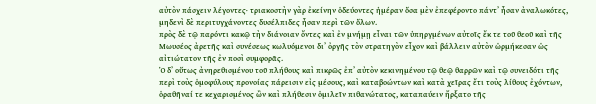αὐτὸν πάσχειν λέγοντες· τριακοστὴν γὰρ ἐκείνην ὁδεύοντες ἡμέραν ὅσα μὲν ἐπεφέροντο πάντʼ ἦσαν ἀναλωκότες, μηδενὶ δὲ περιτυγχάνοντες δυσέλπιδες ἦσαν περὶ τῶν ὅλων.
πρὸς δὲ τῷ παρόντι κακῷ τὴν διάνοιαν ὄντες καὶ ἐν μνήμῃ εἶναι τῶν ὑπηργμένων αὐτοῖς ἔκ τε τοῦ θεοῦ καὶ τῆς Μωυσέος ἀρετῆς καὶ συνέσεως κωλυόμενοι διʼ ὀργῆς τὸν στρατηγὸν εἶχον καὶ βάλλειν αὐτὸν ὡρμήκεσαν ὡς αἰτιώτατον τῆς ἐν ποσὶ συμφορᾶς.
Ὁ δʼ οὕτως ἀνηρεθισμένου τοῦ πλήθους καὶ πικρῶς ἐπʼ αὐτὸν κεκινημένου τῷ θεῷ θαρρῶν καὶ τῷ συνειδότι τῆς περὶ τοὺς ὁμοφύλους προνοίας πάρεισιν εἰς μέσους, καὶ καταβοώντων καὶ κατὰ χεῖρας ἔτι τοὺς λίθους ἐχόντων, ὁραθῆναί τε κεχαρισμένος ὢν καὶ πλήθεσιν ὁμιλεῖν πιθανώτατος, καταπαύειν ἤρξατο τῆς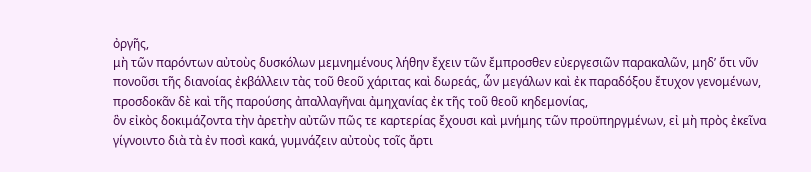ὀργῆς,
μὴ τῶν παρόντων αὐτοὺς δυσκόλων μεμνημένους λήθην ἔχειν τῶν ἔμπροσθεν εὐεργεσιῶν παρακαλῶν, μηδʼ ὅτι νῦν πονοῦσι τῆς διανοίας ἐκβάλλειν τὰς τοῦ θεοῦ χάριτας καὶ δωρεάς, ὧν μεγάλων καὶ ἐκ παραδόξου ἔτυχον γενομένων, προσδοκᾶν δὲ καὶ τῆς παρούσης ἀπαλλαγῆναι ἀμηχανίας ἐκ τῆς τοῦ θεοῦ κηδεμονίας,
ὃν εἰκὸς δοκιμάζοντα τὴν ἀρετὴν αὐτῶν πῶς τε καρτερίας ἔχουσι καὶ μνήμης τῶν προϋπηργμένων, εἰ μὴ πρὸς ἐκεῖνα γίγνοιντο διὰ τὰ ἐν ποσὶ κακά, γυμνάζειν αὐτοὺς τοῖς ἄρτι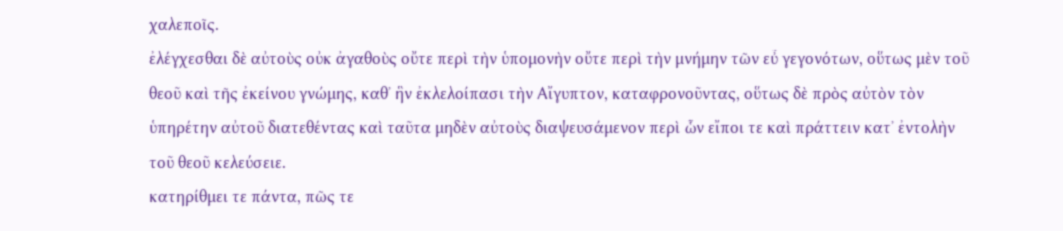χαλεποῖς.
ἐλέγχεσθαι δὲ αὐτοὺς οὐκ ἀγαθοὺς οὔτε περὶ τὴν ὑπομονὴν οὔτε περὶ τὴν μνήμην τῶν εὖ γεγονότων, οὕτως μὲν τοῦ θεοῦ καὶ τῆς ἐκείνου γνώμης, καθʼ ἣν ἐκλελοίπασι τὴν Αἴγυπτον, καταφρονοῦντας, οὕτως δὲ πρὸς αὐτὸν τὸν ὑπηρέτην αὐτοῦ διατεθέντας καὶ ταῦτα μηδὲν αὐτοὺς διαψευσάμενον περὶ ὧν εἴποι τε καὶ πράττειν κατʼ ἐντολὴν τοῦ θεοῦ κελεύσειε.
κατηρίθμει τε πάντα, πῶς τε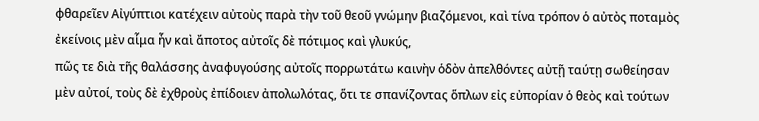φθαρεῖεν Αἰγύπτιοι κατέχειν αὐτοὺς παρὰ τὴν τοῦ θεοῦ γνώμην βιαζόμενοι, καὶ τίνα τρόπον ὁ αὐτὸς ποταμὸς ἐκείνοις μὲν αἷμα ἦν καὶ ἄποτος αὐτοῖς δὲ πότιμος καὶ γλυκύς,
πῶς τε διὰ τῆς θαλάσσης ἀναφυγούσης αὐτοῖς πορρωτάτω καινὴν ὁδὸν ἀπελθόντες αὐτῇ ταύτῃ σωθείησαν μὲν αὐτοί, τοὺς δὲ ἐχθροὺς ἐπίδοιεν ἀπολωλότας, ὅτι τε σπανίζοντας ὅπλων εἰς εὐπορίαν ὁ θεὸς καὶ τούτων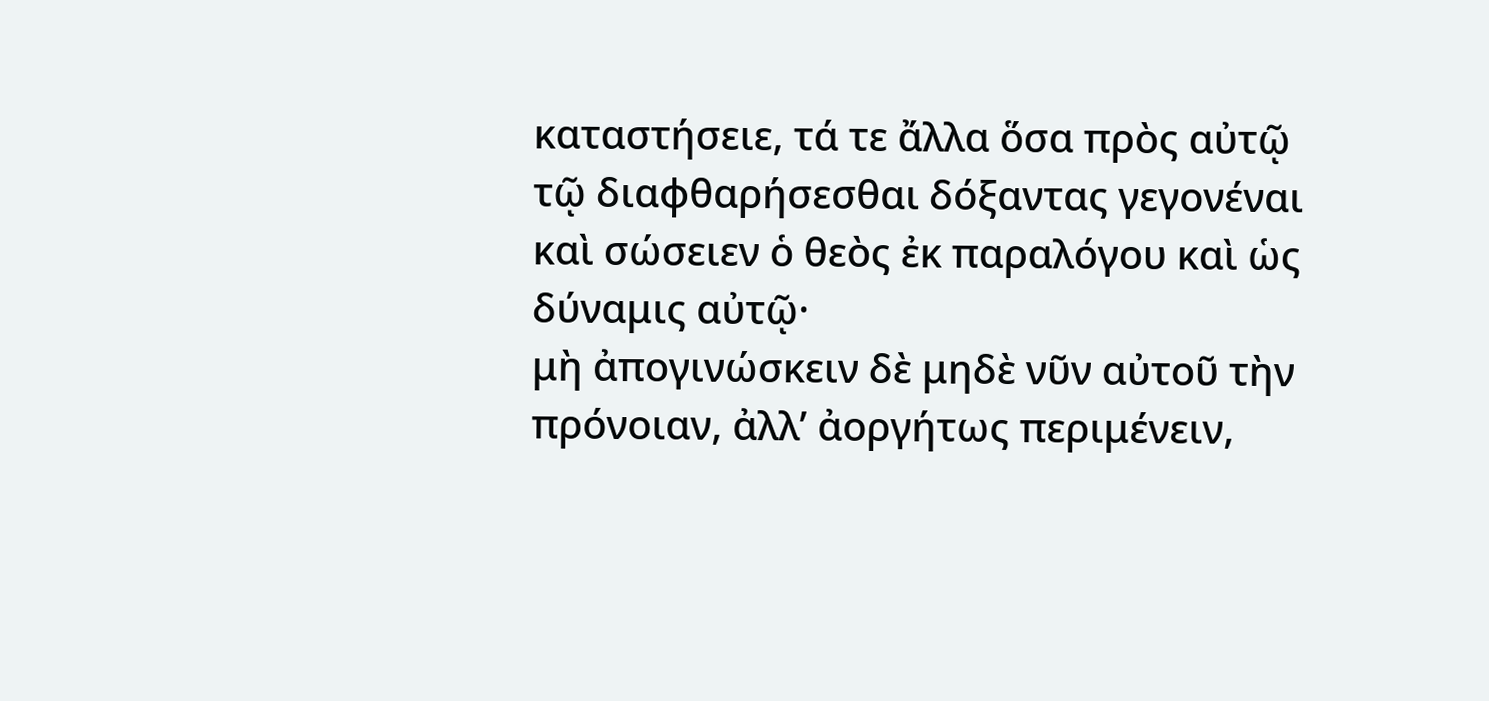καταστήσειε, τά τε ἄλλα ὅσα πρὸς αὐτῷ τῷ διαφθαρήσεσθαι δόξαντας γεγονέναι καὶ σώσειεν ὁ θεὸς ἐκ παραλόγου καὶ ὡς δύναμις αὐτῷ·
μὴ ἀπογινώσκειν δὲ μηδὲ νῦν αὐτοῦ τὴν πρόνοιαν, ἀλλʼ ἀοργήτως περιμένειν,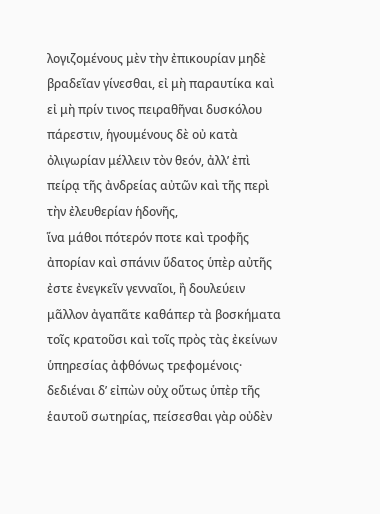λογιζομένους μὲν τὴν ἐπικουρίαν μηδὲ βραδεῖαν γίνεσθαι, εἰ μὴ παραυτίκα καὶ εἰ μὴ πρίν τινος πειραθῆναι δυσκόλου πάρεστιν, ἡγουμένους δὲ οὐ κατὰ ὀλιγωρίαν μέλλειν τὸν θεόν, ἀλλʼ ἐπὶ πείρᾳ τῆς ἀνδρείας αὐτῶν καὶ τῆς περὶ τὴν ἐλευθερίαν ἡδονῆς,
ἵνα μάθοι πότερόν ποτε καὶ τροφῆς ἀπορίαν καὶ σπάνιν ὕδατος ὑπὲρ αὐτῆς ἐστε ἐνεγκεῖν γενναῖοι, ἢ δουλεύειν μᾶλλον ἀγαπᾶτε καθάπερ τὰ βοσκήματα τοῖς κρατοῦσι καὶ τοῖς πρὸς τὰς ἐκείνων ὑπηρεσίας ἀφθόνως τρεφομένοις·
δεδιέναι δʼ εἰπὼν οὐχ οὕτως ὑπὲρ τῆς ἑαυτοῦ σωτηρίας, πείσεσθαι γὰρ οὐδὲν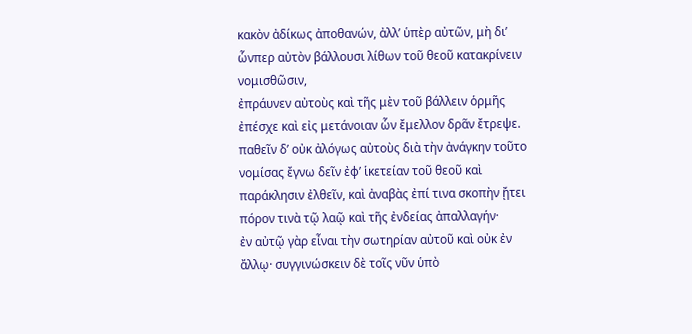κακὸν ἀδίκως ἀποθανών, ἀλλʼ ὑπὲρ αὐτῶν, μὴ διʼ ὧνπερ αὐτὸν βάλλουσι λίθων τοῦ θεοῦ κατακρίνειν νομισθῶσιν,
ἐπράυνεν αὐτοὺς καὶ τῆς μὲν τοῦ βάλλειν ὁρμῆς ἐπέσχε καὶ εἰς μετάνοιαν ὧν ἔμελλον δρᾶν ἔτρεψε. παθεῖν δʼ οὐκ ἀλόγως αὐτοὺς διὰ τὴν ἀνάγκην τοῦτο νομίσας ἔγνω δεῖν ἐφʼ ἱκετείαν τοῦ θεοῦ καὶ παράκλησιν ἐλθεῖν, καὶ ἀναβὰς ἐπί τινα σκοπὴν ᾔτει πόρον τινὰ τῷ λαῷ καὶ τῆς ἐνδείας ἀπαλλαγήν·
ἐν αὐτῷ γὰρ εἶναι τὴν σωτηρίαν αὐτοῦ καὶ οὐκ ἐν ἄλλῳ· συγγινώσκειν δὲ τοῖς νῦν ὑπὸ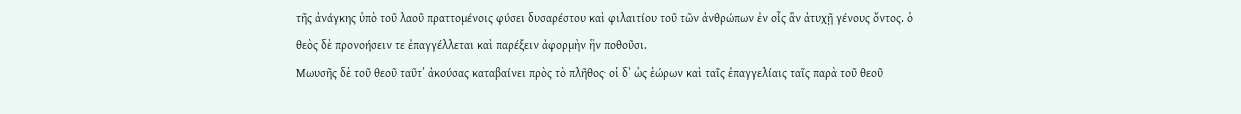τῆς ἀνάγκης ὑπὸ τοῦ λαοῦ πραττομένοις φύσει δυσαρέστου καὶ φιλαιτίου τοῦ τῶν ἀνθρώπων ἐν οἷς ἂν ἀτυχῇ γένους ὄντος. ὁ θεὸς δὲ προνοήσειν τε ἐπαγγέλλεται καὶ παρέξειν ἀφορμὴν ἣν ποθοῦσι.
Μωυσῆς δὲ τοῦ θεοῦ ταῦτʼ ἀκούσας καταβαίνει πρὸς τὸ πλῆθος· οἱ δʼ ὡς ἑώρων καὶ ταῖς ἐπαγγελίαις ταῖς παρὰ τοῦ θεοῦ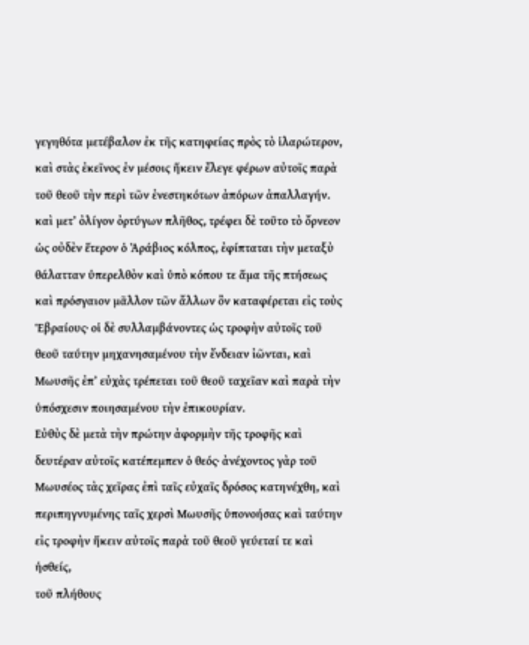γεγηθότα μετέβαλον ἐκ τῆς κατηφείας πρὸς τὸ ἱλαρώτερον, καὶ στὰς ἐκεῖνος ἐν μέσοις ἥκειν ἔλεγε φέρων αὐτοῖς παρὰ τοῦ θεοῦ τὴν περὶ τῶν ἐνεστηκότων ἀπόρων ἀπαλλαγήν.
καὶ μετʼ ὀλίγον ὀρτύγων πλῆθος, τρέφει δὲ τοῦτο τὸ ὄρνεον ὡς οὐδὲν ἕτερον ὁ Ἀράβιος κόλπος, ἐφίπταται τὴν μεταξὺ θάλατταν ὑπερελθὸν καὶ ὑπὸ κόπου τε ἅμα τῆς πτήσεως καὶ πρόσγαιον μᾶλλον τῶν ἄλλων ὂν καταφέρεται εἰς τοὺς Ἑβραίους· οἱ δὲ συλλαμβάνοντες ὡς τροφὴν αὐτοῖς τοῦ θεοῦ ταύτην μηχανησαμένου τὴν ἔνδειαν ἰῶνται, καὶ Μωυσῆς ἐπʼ εὐχὰς τρέπεται τοῦ θεοῦ ταχεῖαν καὶ παρὰ τὴν ὑπόσχεσιν ποιησαμένου τὴν ἐπικουρίαν.
Εὐθὺς δὲ μετὰ τὴν πρώτην ἀφορμὴν τῆς τροφῆς καὶ δευτέραν αὐτοῖς κατέπεμπεν ὁ θεός· ἀνέχοντος γὰρ τοῦ Μωυσέος τὰς χεῖρας ἐπὶ ταῖς εὐχαῖς δρόσος κατηνέχθη, καὶ περιπηγνυμένης ταῖς χερσὶ Μωυσῆς ὑπονοήσας καὶ ταύτην εἰς τροφὴν ἥκειν αὐτοῖς παρὰ τοῦ θεοῦ γεύεταί τε καὶ ἡσθείς,
τοῦ πλήθους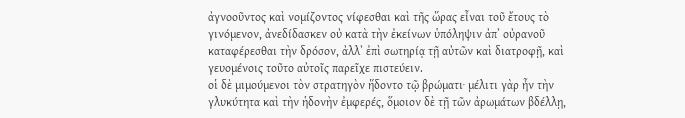ἀγνοοῦντος καὶ νομίζοντος νίφεσθαι καὶ τῆς ὥρας εἶναι τοῦ ἔτους τὸ γινόμενον, ἀνεδίδασκεν οὐ κατὰ τὴν ἐκείνων ὑπόληψιν ἀπʼ οὐρανοῦ καταφέρεσθαι τὴν δρόσον, ἀλλʼ ἐπὶ σωτηρίᾳ τῇ αὐτῶν καὶ διατροφῇ, καὶ γευομένοις τοῦτο αὐτοῖς παρεῖχε πιστεύειν.
οἱ δὲ μιμούμενοι τὸν στρατηγὸν ἥδοντο τῷ βρώματι· μέλιτι γὰρ ἦν τὴν γλυκύτητα καὶ τὴν ἡδονὴν ἐμφερές, ὅμοιον δὲ τῇ τῶν ἀρωμάτων βδέλλῃ,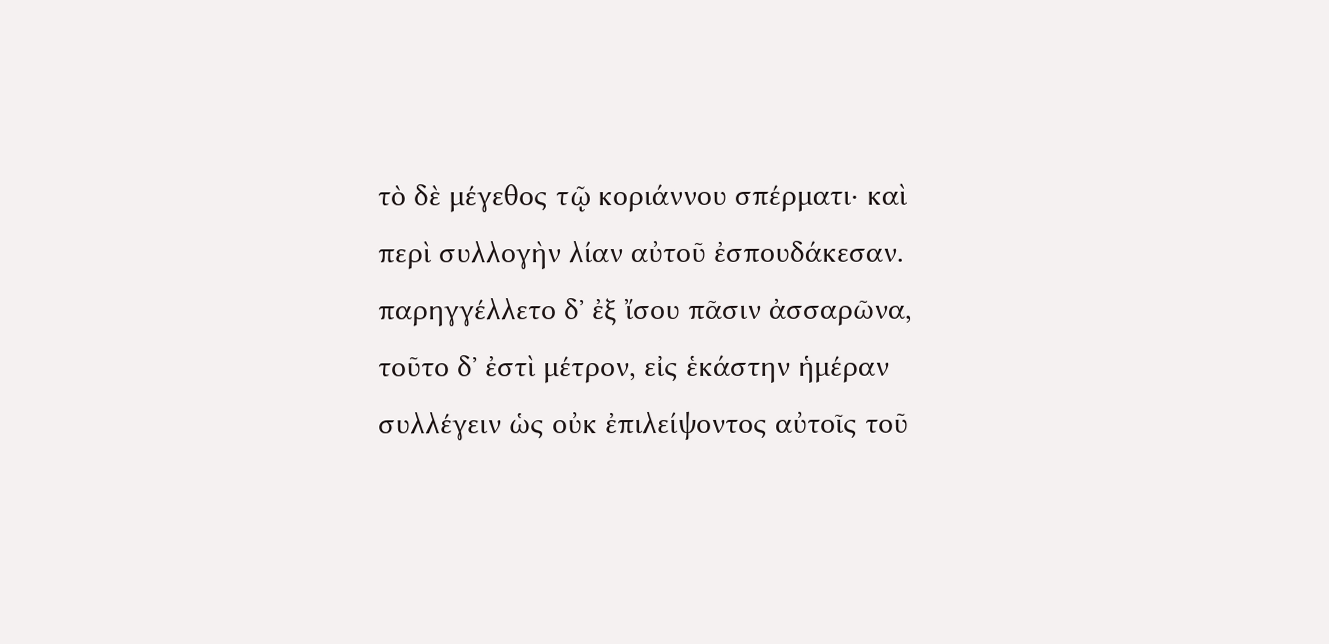τὸ δὲ μέγεθος τῷ κοριάννου σπέρματι· καὶ περὶ συλλογὴν λίαν αὐτοῦ ἐσπουδάκεσαν.
παρηγγέλλετο δʼ ἐξ ἴσου πᾶσιν ἀσσαρῶνα, τοῦτο δʼ ἐστὶ μέτρον, εἰς ἑκάστην ἡμέραν συλλέγειν ὡς οὐκ ἐπιλείψοντος αὐτοῖς τοῦ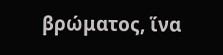βρώματος, ἵνα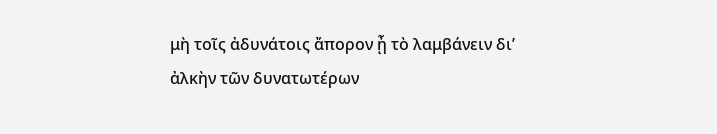μὴ τοῖς ἀδυνάτοις ἄπορον ᾖ τὸ λαμβάνειν διʼ ἀλκὴν τῶν δυνατωτέρων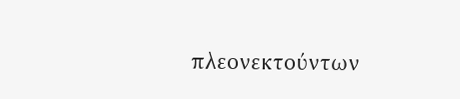πλεονεκτούντων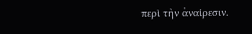περὶ τὴν ἀναίρεσιν.